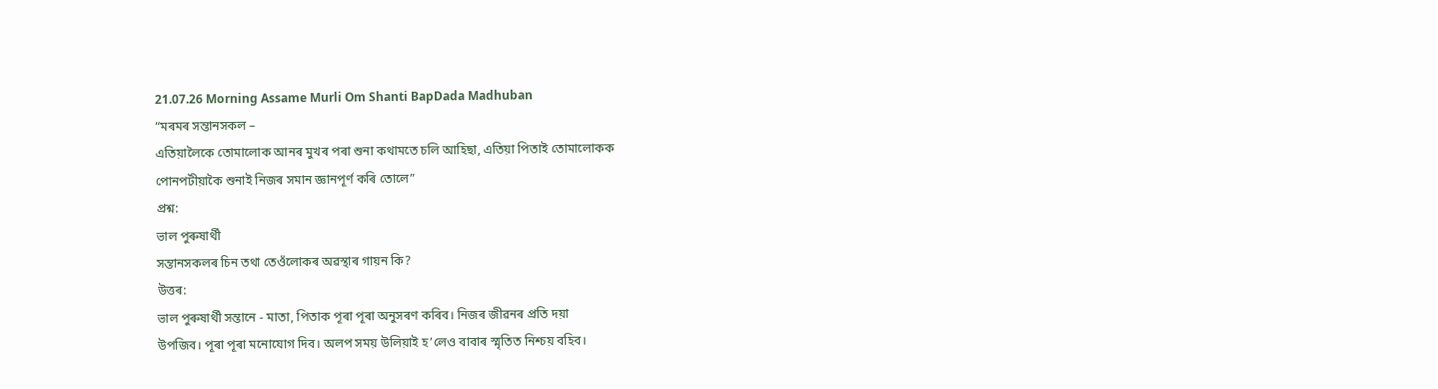21.07.26 Morning Assame Murli Om Shanti BapDada Madhuban
“মৰমৰ সন্তানসকল –
এতিয়ালৈকে তোমালোক আনৰ মুখৰ পৰা শুনা কথামতে চলি আহিছা, এতিয়া পিতাই তোমালোকক
পোনপটীয়াকৈ শুনাই নিজৰ সমান জ্ঞানপূৰ্ণ কৰি তোলে”
প্ৰশ্ন:
ভাল পুৰুষাৰ্থী
সন্তানসকলৰ চিন তথা তেওঁলোকৰ অৱস্থাৰ গায়ন কি?
উত্তৰ:
ভাল পুৰুষাৰ্থী সন্তানে - মাতা, পিতাক পূৰা পূৰা অনুসৰণ কৰিব। নিজৰ জীৱনৰ প্ৰতি দয়া
উপজিব। পূৰা পূৰা মনোযোগ দিব। অলপ সময় উলিয়াই হ’লেও বাবাৰ স্মৃতিত নিশ্চয় বহিব।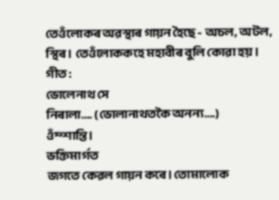তেওঁলোকৰ অৱস্থাৰ গায়ন হৈছে - অচল, অটল, স্থিৰ। তেওঁলোককহে মহাবীৰ বুলি কোৱা হয়।
গীত:
ভোলেনাথ সে
নিৰালা…. (ভোলানাথতকৈ অনন্য….)
ওঁম্শান্তি।
ভক্তিমাৰ্গত
জগতে কেৱল গায়ন কৰে। তোমালোক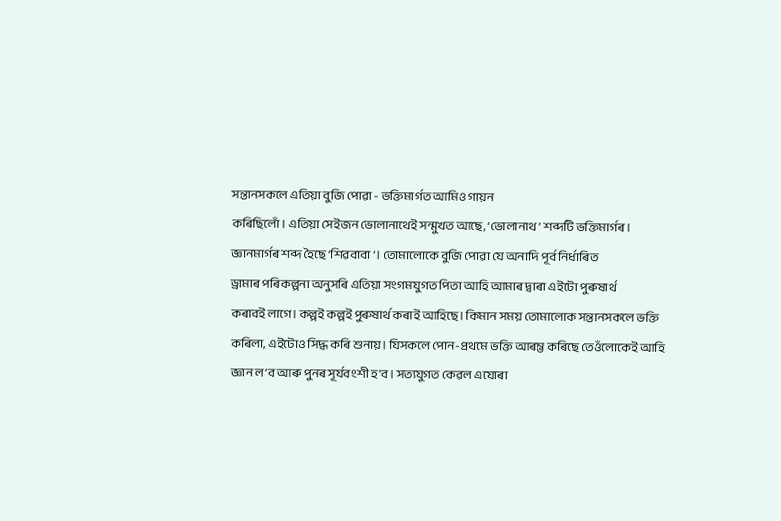সন্তানসকলে এতিয়া বুজি পোৱা - ভক্তিমাৰ্গত আমিও গায়ন
কৰিছিলোঁ। এতিয়া সেইজন ভোলানাথেই সন্মুখত আছে, ‘ভোলানাথ’ শব্দটি ভক্তিমাৰ্গৰ।
জ্ঞানমাৰ্গৰ শব্দ হৈছে ‘শিৱবাবা’। তোমালোকে বুজি পোৱা যে অনাদি পূৰ্ব নিৰ্ধাৰিত
ড্ৰামাৰ পৰিকল্পনা অনুসৰি এতিয়া সংগমযুগত পিতা আহি আমাৰ দ্বাৰা এইটো পুৰুষাৰ্থ
কৰাবই লাগে। কল্পই কল্পই পুৰুষাৰ্থ কৰাই আহিছে। কিমান সময় তোমালোক সন্তানসকলে ভক্তি
কৰিলা, এইটোও সিদ্ধ কৰি শুনায়। যিসকলে পোন-প্ৰথমে ভক্তি আৰম্ভ কৰিছে তেওঁলোকেই আহি
জ্ঞান ল’ব আৰু পুনৰ সূৰ্যবংশী হ'ব। সত্যযুগত কেৱল এযোৰা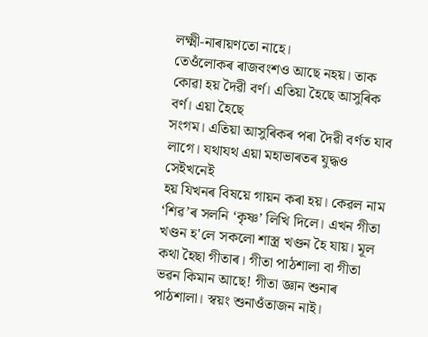লক্ষ্মী-নাৰায়ণতো নাহে।
তেওঁলোকৰ ৰাজবংশও আছে নহয়। তাক কোৱা হয় দৈৱী বৰ্ণ। এতিয়া হৈছে আসুৰিক বৰ্ণ। এয়া হৈছে
সংগম। এতিয়া আসুৰিকৰ পৰা দৈৱী বৰ্ণত যাব লাগে। যথাযথ এয়া মহাভাৰতৰ যুদ্ধও সেইখনেই
হয় যিখনৰ বিষয়ে গায়ন কৰা হয়। কেৱল নাম ‘শিৱ’ৰ সলনি ‘কৃষ্ণ’ লিখি দিলে। এখন গীতা
খণ্ডন হ'লে সকলো শাস্ত্ৰ খণ্ডন হৈ যায়। মূল কথা হৈছা গীতাৰ। গীতা পাঠশালা বা গীতা
ভৱন কিমান আছে! গীতা জ্ঞান শুনাৰ পাঠশালা। স্বয়ং শুনাওঁতাজন নাই।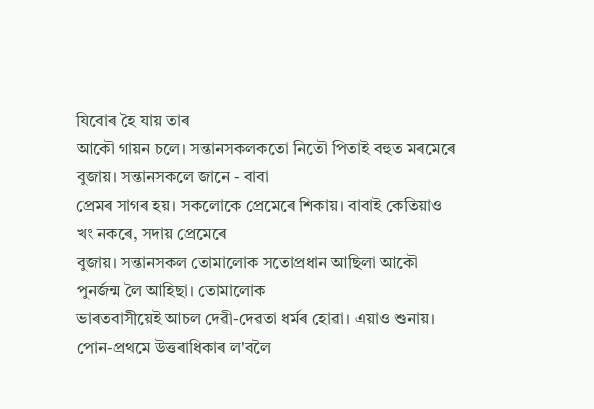যিবোৰ হৈ যায় তাৰ
আকৌ গায়ন চলে। সন্তানসকলকতো নিতৌ পিতাই বহুত মৰমেৰে বুজায়। সন্তানসকলে জানে - বাবা
প্ৰেমৰ সাগৰ হয়। সকলোকে প্ৰেমেৰে শিকায়। বাবাই কেতিয়াও খং নকৰে, সদায় প্ৰেমেৰে
বুজায়। সন্তানসকল তোমালোক সতোপ্ৰধান আছিলা আকৌ পুনৰ্জন্ম লৈ আহিছা। তোমালোক
ভাৰতবাসীয়েই আচল দেৱী-দেৱতা ধৰ্মৰ হোৱা। এয়াও শুনায়। পোন-প্ৰথমে উত্তৰাধিকাৰ ল'বলৈ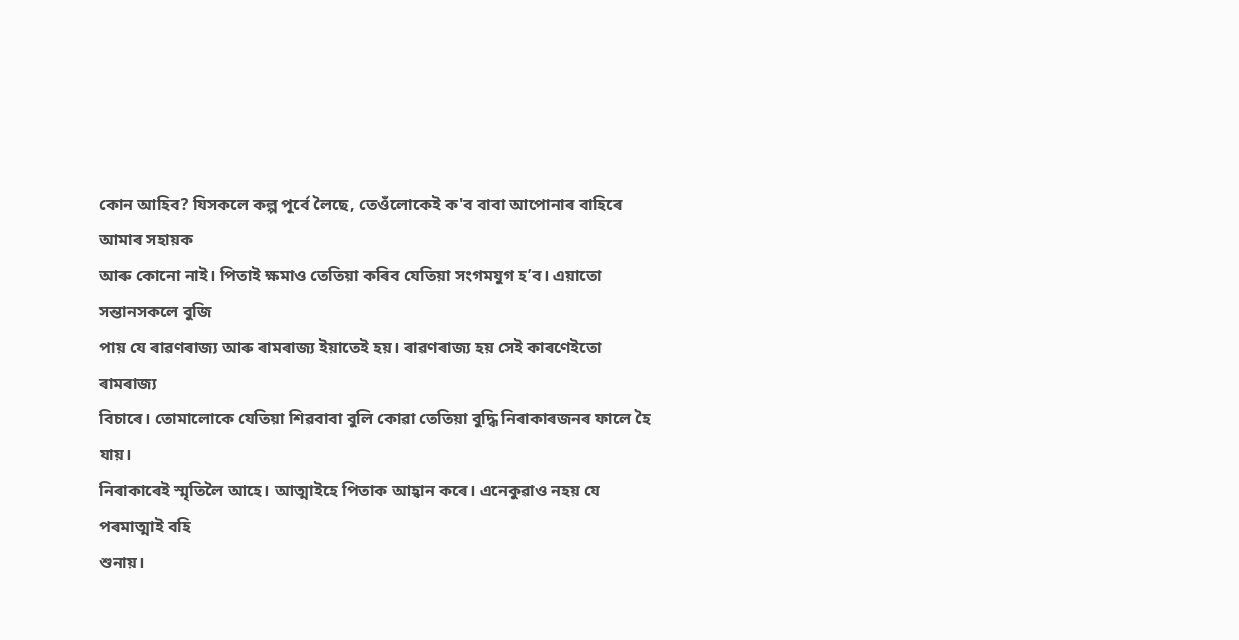কোন আহিব? যিসকলে কল্প পূৰ্বে লৈছে, তেওঁলোকেই ক'ব বাবা আপোনাৰ বাহিৰে আমাৰ সহায়ক
আৰু কোনো নাই। পিতাই ক্ষমাও তেতিয়া কৰিব যেতিয়া সংগমযুগ হ’ব। এয়াতো সন্তানসকলে বুজি
পায় যে ৰাৱণৰাজ্য আৰু ৰামৰাজ্য ইয়াতেই হয়। ৰাৱণৰাজ্য হয় সেই কাৰণেইতো ৰামৰাজ্য
বিচাৰে। তোমালোকে যেতিয়া শিৱবাবা বুলি কোৱা তেতিয়া বুদ্ধি নিৰাকাৰজনৰ ফালে হৈ যায়।
নিৰাকাৰেই স্মৃতিলৈ আহে। আত্মাইহে পিতাক আহ্বান কৰে। এনেকুৱাও নহয় যে পৰমাত্মাই বহি
শুনায়।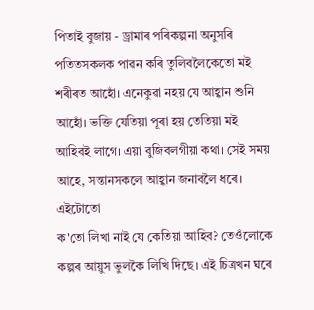পিতাই বুজায় - ড্ৰামাৰ পৰিকল্পনা অনুসৰি পতিতসকলক পাৱন কৰি তুলিবলৈকেতো মই
শৰীৰত আহোঁ। এনেকুৱা নহয় যে আহ্বান শুনি আহোঁ। ভক্তি যেতিয়া পূৰা হয় তেতিয়া মই
আহিবই লাগে। এয়া বুজিবলগীয়া কথা। সেই সময় আহে, সন্তানসকলে আহ্বান জনাবলৈ ধৰে। এইটোতো
ক'তো লিখা নাই যে কেতিয়া আহিব? তেওঁলোকে কল্পৰ আয়ুস ভুলকৈ লিখি দিছে। এই চিত্ৰখন ঘৰে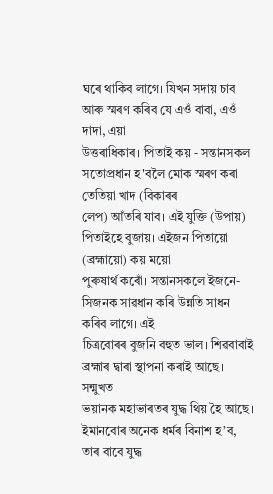ঘৰে থাকিব লাগে। যিখন সদায় চাব আৰু স্মৰণ কৰিব যে এওঁ বাবা, এওঁ দাদা, এয়া
উত্তৰাধিকাৰ। পিতাই কয় - সন্তানসকল সতোপ্ৰধান হ'বলৈ মোক স্মৰণ কৰা তেতিয়া খাদ (বিকাৰৰ
লেপ) আঁতৰি যাব। এই যুক্তি (উপায়) পিতাইহে বুজায়। এইজন পিতায়ো (ব্ৰহ্মায়ো) কয় ময়ো
পুৰুষাৰ্থ কৰোঁ। সন্তানসকলে ইজনে-সিজনক সাৱধান কৰি উন্নতি সাধন কৰিব লাগে। এই
চিত্ৰবোৰৰ বুজনি বহুত ভাল। শিৱবাবাই ব্ৰহ্মাৰ দ্বাৰা স্থাপনা কৰাই আছে। সন্মুখত
ভয়ানক মহাভাৰতৰ যুদ্ধ থিয় হৈ আছে। ইমানবোৰ অনেক ধৰ্মৰ বিনাশ হ’ব, তাৰ বাবে যুদ্ধ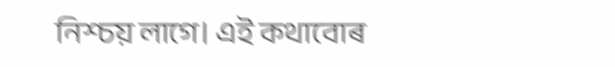নিশ্চয় লাগে। এই কথাবোৰ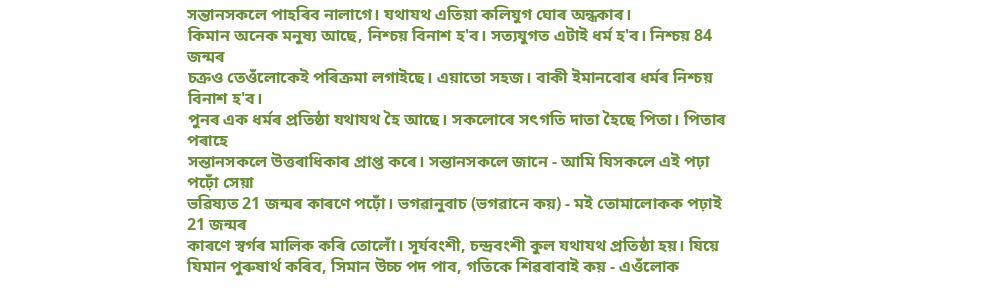সন্তানসকলে পাহৰিব নালাগে। যথাযথ এতিয়া কলিযুগ ঘোৰ অন্ধকাৰ।
কিমান অনেক মনুষ্য আছে, নিশ্চয় বিনাশ হ'ব। সত্যযুগত এটাই ধৰ্ম হ'ব। নিশ্চয় 84 জন্মৰ
চক্ৰও তেওঁলোকেই পৰিক্ৰমা লগাইছে। এয়াতো সহজ। বাকী ইমানবোৰ ধৰ্মৰ নিশ্চয় বিনাশ হ'ব।
পুনৰ এক ধৰ্মৰ প্ৰতিষ্ঠা যথাযথ হৈ আছে। সকলোৰে সৎগতি দাতা হৈছে পিতা। পিতাৰ পৰাহে
সন্তানসকলে উত্তৰাধিকাৰ প্ৰাপ্ত কৰে। সন্তানসকলে জানে - আমি যিসকলে এই পঢ়া পঢ়োঁ সেয়া
ভৱিষ্যত 21 জন্মৰ কাৰণে পঢ়োঁ। ভগৱানুবাচ (ভগৱানে কয়) - মই তোমালোকক পঢ়াই 21 জন্মৰ
কাৰণে স্বৰ্গৰ মালিক কৰি তোলোঁ। সূৰ্যবংশী, চন্দ্ৰবংশী কুল যথাযথ প্ৰতিষ্ঠা হয়। যিয়ে
যিমান পুৰুষাৰ্থ কৰিব, সিমান উচ্চ পদ পাব, গতিকে শিৱবাবাই কয় - এওঁলোক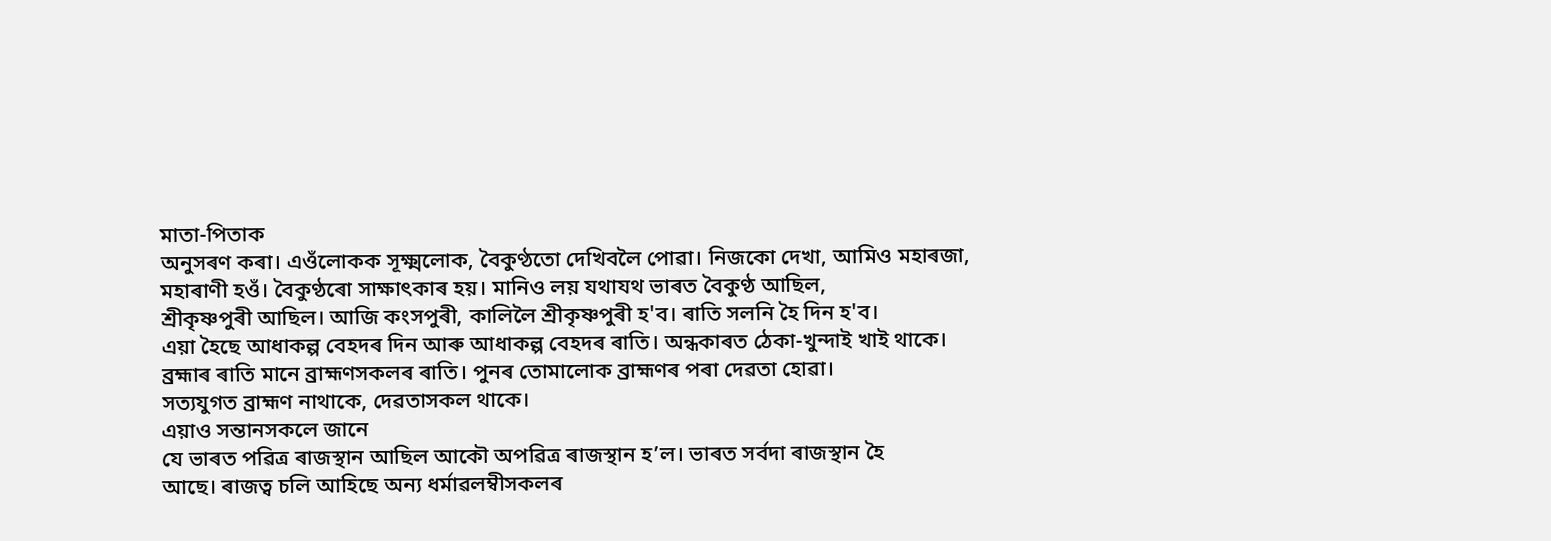মাতা-পিতাক
অনুসৰণ কৰা। এওঁলোকক সূক্ষ্মলোক, বৈকুণ্ঠতো দেখিবলৈ পোৱা। নিজকো দেখা, আমিও মহাৰজা,
মহাৰাণী হওঁ। বৈকুণ্ঠৰো সাক্ষাৎকাৰ হয়। মানিও লয় যথাযথ ভাৰত বৈকুণ্ঠ আছিল,
শ্ৰীকৃষ্ণপুৰী আছিল। আজি কংসপুৰী, কালিলৈ শ্ৰীকৃষ্ণপুৰী হ'ব। ৰাতি সলনি হৈ দিন হ'ব।
এয়া হৈছে আধাকল্প বেহদৰ দিন আৰু আধাকল্প বেহদৰ ৰাতি। অন্ধকাৰত ঠেকা-খুন্দাই খাই থাকে।
ব্ৰহ্মাৰ ৰাতি মানে ব্ৰাহ্মণসকলৰ ৰাতি। পুনৰ তোমালোক ব্ৰাহ্মণৰ পৰা দেৱতা হোৱা।
সত্যযুগত ব্ৰাহ্মণ নাথাকে, দেৱতাসকল থাকে।
এয়াও সন্তানসকলে জানে
যে ভাৰত পৱিত্ৰ ৰাজস্থান আছিল আকৌ অপৱিত্ৰ ৰাজস্থান হ’ল। ভাৰত সৰ্বদা ৰাজস্থান হৈ
আছে। ৰাজত্ব চলি আহিছে অন্য ধৰ্মাৱলম্বীসকলৰ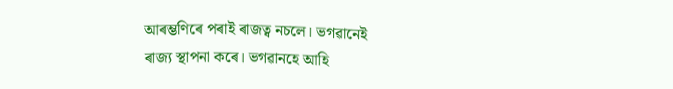আৰম্ভণিৰে পৰাই ৰাজত্ব নচলে। ভগৱানেই
ৰাজ্য স্থাপনা কৰে। ভগৱানহে আহি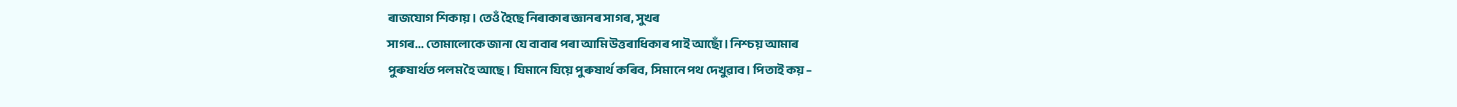ৰাজযোগ শিকায়। তেওঁ হৈছে নিৰাকাৰ জ্ঞানৰ সাগৰ, সুখৰ
সাগৰ... তোমালোকে জানা যে বাবাৰ পৰা আমি উত্তৰাধিকাৰ পাই আছোঁ। নিশ্চয় আমাৰ
পুৰুষাৰ্থত পলম হৈ আছে। যিমানে যিয়ে পুৰুষাৰ্থ কৰিব, সিমানে পথ দেখুৱাব। পিতাই কয় –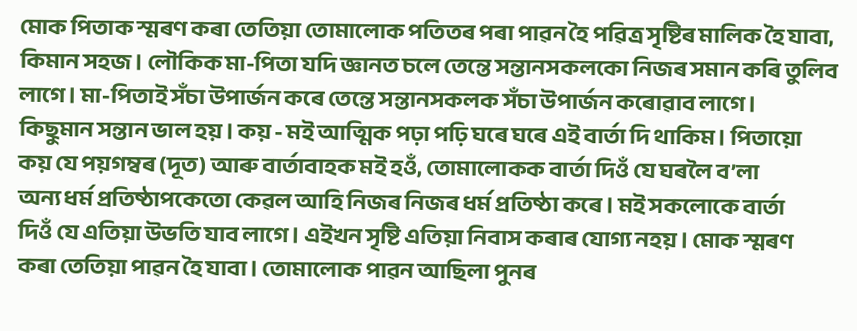মোক পিতাক স্মৰণ কৰা তেতিয়া তোমালোক পতিতৰ পৰা পাৱন হৈ পৱিত্ৰ সৃষ্টিৰ মালিক হৈ যাবা,
কিমান সহজ। লৌকিক মা-পিতা যদি জ্ঞানত চলে তেন্তে সন্তানসকলকো নিজৰ সমান কৰি তুলিব
লাগে। মা-পিতাই সঁচা উপাৰ্জন কৰে তেন্তে সন্তানসকলক সঁচা উপাৰ্জন কৰোৱাব লাগে।
কিছুমান সন্তান ভাল হয়। কয় - মই আত্মিক পঢ়া পঢ়ি ঘৰে ঘৰে এই বাৰ্তা দি থাকিম। পিতায়ো
কয় যে পয়গম্বৰ (দূত) আৰু বাৰ্তাবাহক মই হওঁ, তোমালোকক বাৰ্তা দিওঁ যে ঘৰলৈ ব’লা
অন্য ধৰ্ম প্ৰতিষ্ঠাপকেতো কেৱল আহি নিজৰ নিজৰ ধৰ্ম প্ৰতিষ্ঠা কৰে। মই সকলোকে বাৰ্তা
দিওঁ যে এতিয়া উভতি যাব লাগে। এইখন সৃষ্টি এতিয়া নিবাস কৰাৰ যোগ্য নহয়। মোক স্মৰণ
কৰা তেতিয়া পাৱন হৈ যাবা। তোমালোক পাৱন আছিলা পুনৰ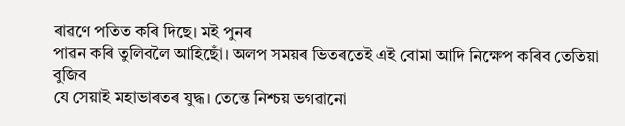ৰাৱণে পতিত কৰি দিছে। মই পুনৰ
পাৱন কৰি তুলিবলৈ আহিছোঁ। অলপ সময়ৰ ভিতৰতেই এই বোমা আদি নিক্ষেপ কৰিব তেতিয়া বুজিব
যে সেয়াই মহাভাৰতৰ যুদ্ধ। তেন্তে নিশ্চয় ভগৱানো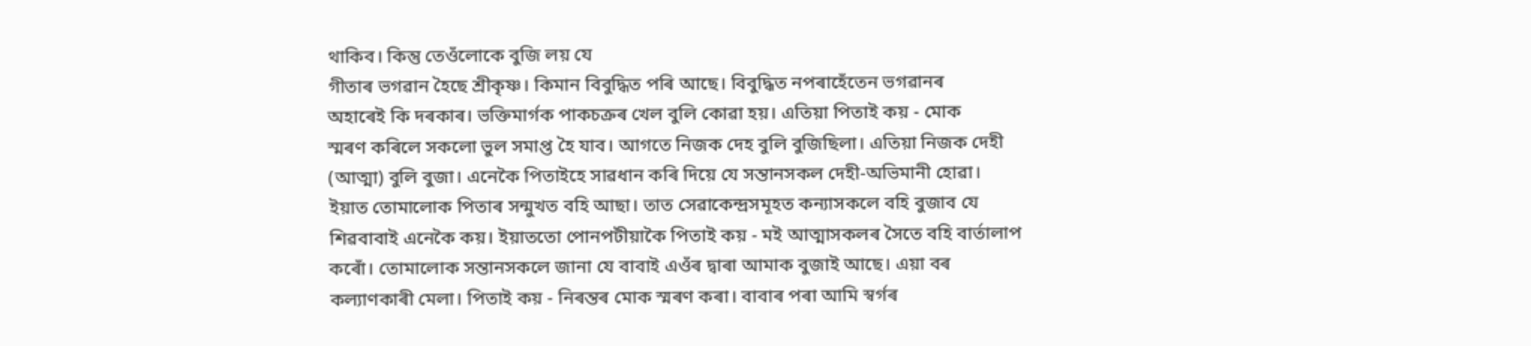থাকিব। কিন্তু তেওঁলোকে বুজি লয় যে
গীতাৰ ভগৱান হৈছে শ্ৰীকৃষ্ণ। কিমান বিবুদ্ধিত পৰি আছে। বিবুদ্ধিত নপৰাহেঁতেন ভগৱানৰ
অহাৰেই কি দৰকাৰ। ভক্তিমাৰ্গক পাকচক্ৰৰ খেল বুলি কোৱা হয়। এতিয়া পিতাই কয় - মোক
স্মৰণ কৰিলে সকলো ভুল সমাপ্ত হৈ যাব। আগতে নিজক দেহ বুলি বুজিছিলা। এতিয়া নিজক দেহী
(আত্মা) বুলি বুজা। এনেকৈ পিতাইহে সাৱধান কৰি দিয়ে যে সন্তানসকল দেহী-অভিমানী হোৱা।
ইয়াত তোমালোক পিতাৰ সন্মুখত বহি আছা। তাত সেৱাকেন্দ্ৰসমূহত কন্যাসকলে বহি বুজাব যে
শিৱবাবাই এনেকৈ কয়। ইয়াততো পোনপটীয়াকৈ পিতাই কয় - মই আত্মাসকলৰ সৈতে বহি বাৰ্তালাপ
কৰোঁ। তোমালোক সন্তানসকলে জানা যে বাবাই এওঁৰ দ্বাৰা আমাক বুজাই আছে। এয়া বৰ
কল্যাণকাৰী মেলা। পিতাই কয় - নিৰন্তৰ মোক স্মৰণ কৰা। বাবাৰ পৰা আমি স্বৰ্গৰ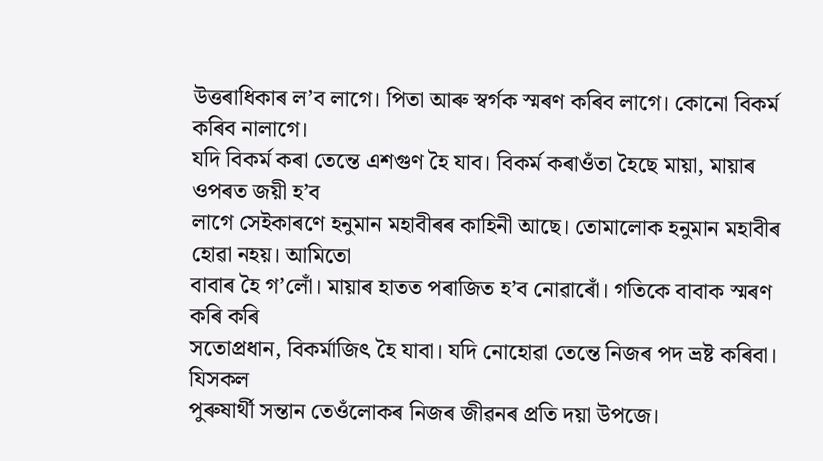উত্তৰাধিকাৰ ল’ব লাগে। পিতা আৰু স্বৰ্গক স্মৰণ কৰিব লাগে। কোনো বিকৰ্ম কৰিব নালাগে।
যদি বিকৰ্ম কৰা তেন্তে এশগুণ হৈ যাব। বিকৰ্ম কৰাওঁতা হৈছে মায়া, মায়াৰ ওপৰত জয়ী হ’ব
লাগে সেইকাৰণে হনুমান মহাবীৰৰ কাহিনী আছে। তোমালোক হনুমান মহাবীৰ হোৱা নহয়। আমিতো
বাবাৰ হৈ গ’লোঁ। মায়াৰ হাতত পৰাজিত হ’ব নোৱাৰোঁ। গতিকে বাবাক স্মৰণ কৰি কৰি
সতোপ্ৰধান, বিকৰ্মাজিৎ হৈ যাবা। যদি নোহোৱা তেন্তে নিজৰ পদ ভ্ৰষ্ট কৰিবা। যিসকল
পুৰুষাৰ্থী সন্তান তেওঁলোকৰ নিজৰ জীৱনৰ প্ৰতি দয়া উপজে।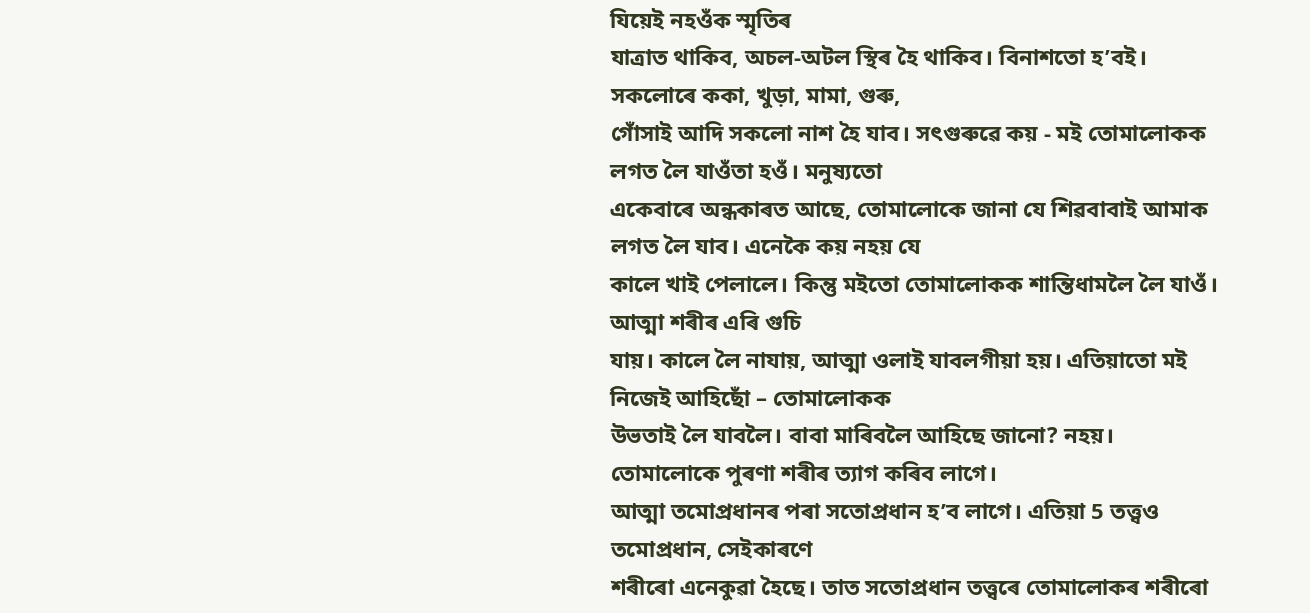যিয়েই নহওঁক স্মৃতিৰ
যাত্ৰাত থাকিব, অচল-অটল স্থিৰ হৈ থাকিব। বিনাশতো হ’বই। সকলোৰে ককা, খুড়া, মামা, গুৰু,
গোঁসাই আদি সকলো নাশ হৈ যাব। সৎগুৰুৱে কয় - মই তোমালোকক লগত লৈ যাওঁতা হওঁ। মনুষ্যতো
একেবাৰে অন্ধকাৰত আছে, তোমালোকে জানা যে শিৱবাবাই আমাক লগত লৈ যাব। এনেকৈ কয় নহয় যে
কালে খাই পেলালে। কিন্তু মইতো তোমালোকক শান্তিধামলৈ লৈ যাওঁ। আত্মা শৰীৰ এৰি গুচি
যায়। কালে লৈ নাযায়, আত্মা ওলাই যাবলগীয়া হয়। এতিয়াতো মই নিজেই আহিছোঁ – তোমালোকক
উভতাই লৈ যাবলৈ। বাবা মাৰিবলৈ আহিছে জানো? নহয়। তোমালোকে পুৰণা শৰীৰ ত্যাগ কৰিব লাগে।
আত্মা তমোপ্ৰধানৰ পৰা সতোপ্ৰধান হ’ব লাগে। এতিয়া 5 তত্ত্বও তমোপ্ৰধান, সেইকাৰণে
শৰীৰো এনেকুৱা হৈছে। তাত সতোপ্ৰধান তত্ত্বৰে তোমালোকৰ শৰীৰো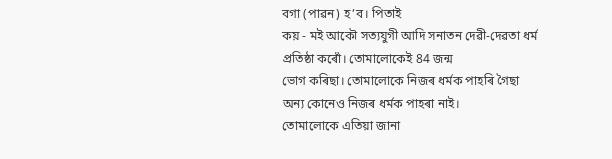বগা (পাৱন) হ’ব। পিতাই
কয় - মই আকৌ সত্যযুগী আদি সনাতন দেৱী-দেৱতা ধৰ্ম প্ৰতিষ্ঠা কৰোঁ। তোমালোকেই 84 জন্ম
ভোগ কৰিছা। তোমালোকে নিজৰ ধৰ্মক পাহৰি গৈছা অন্য কোনেও নিজৰ ধৰ্মক পাহৰা নাই।
তোমালোকে এতিয়া জানা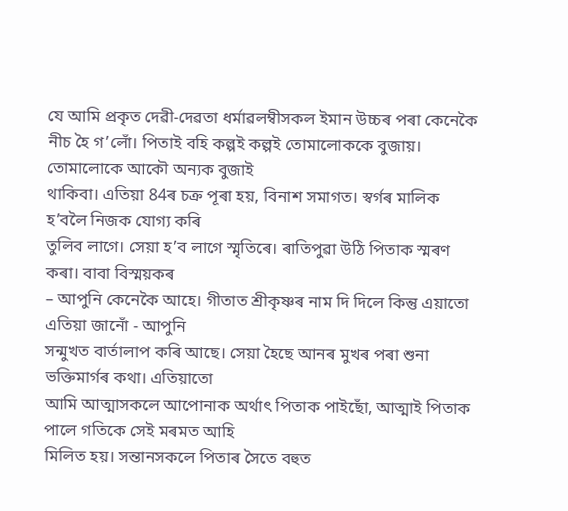যে আমি প্ৰকৃত দেৱী-দেৱতা ধৰ্মাৱলম্বীসকল ইমান উচ্চৰ পৰা কেনেকৈ
নীচ হৈ গ’লোঁ। পিতাই বহি কল্পই কল্পই তোমালোককে বুজায়। তোমালোকে আকৌ অন্যক বুজাই
থাকিবা। এতিয়া 84ৰ চক্ৰ পূৰা হয়, বিনাশ সমাগত। স্বৰ্গৰ মালিক হ’বলৈ নিজক যোগ্য কৰি
তুলিব লাগে। সেয়া হ’ব লাগে স্মৃতিৰে। ৰাতিপুৱা উঠি পিতাক স্মৰণ কৰা। বাবা বিস্ময়কৰ
– আপুনি কেনেকৈ আহে। গীতাত শ্ৰীকৃষ্ণৰ নাম দি দিলে কিন্তু এয়াতো এতিয়া জানোঁ - আপুনি
সন্মুখত বাৰ্তালাপ কৰি আছে। সেয়া হৈছে আনৰ মুখৰ পৰা শুনা ভক্তিমাৰ্গৰ কথা। এতিয়াতো
আমি আত্মাসকলে আপোনাক অৰ্থাৎ পিতাক পাইছোঁ, আত্মাই পিতাক পালে গতিকে সেই মৰমত আহি
মিলিত হয়। সন্তানসকলে পিতাৰ সৈতে বহুত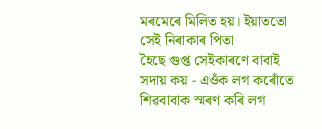মৰমেৰে মিলিত হয়। ইয়াততো সেই নিৰাকাৰ পিতা
হৈছে গুপ্ত সেইকাৰণে বাবাই সদায় কয় - এওঁক লগ কৰোঁতে শিৱবাবাক স্মৰণ কৰি লগ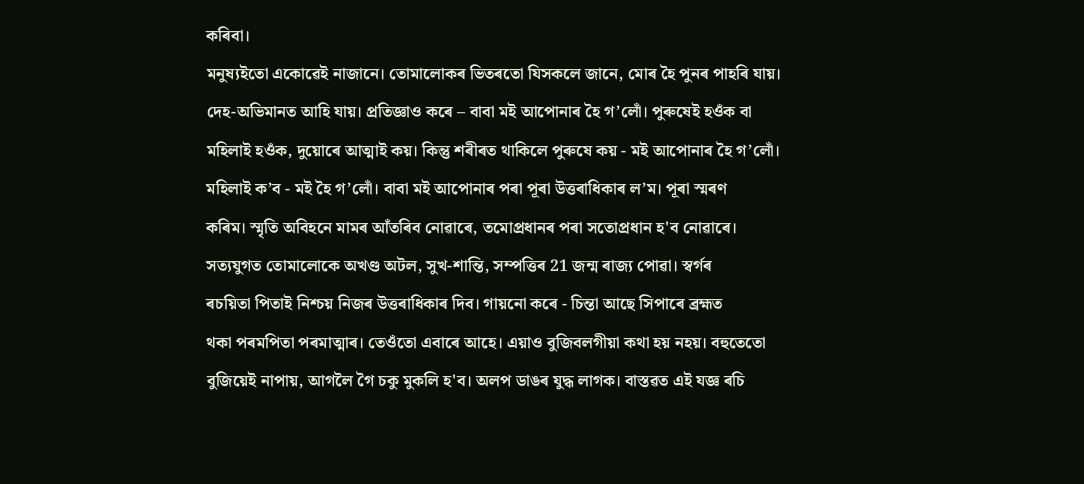কৰিবা।
মনুষ্যইতো একোৱেই নাজানে। তোমালোকৰ ভিতৰতো যিসকলে জানে, মোৰ হৈ পুনৰ পাহৰি যায়।
দেহ-অভিমানত আহি যায়। প্ৰতিজ্ঞাও কৰে – বাবা মই আপোনাৰ হৈ গ’লোঁ। পুৰুষেই হওঁক বা
মহিলাই হওঁক, দুয়োৰে আত্মাই কয়। কিন্তু শৰীৰত থাকিলে পুৰুষে কয় - মই আপোনাৰ হৈ গ’লোঁ।
মহিলাই ক’ব - মই হৈ গ’লোঁ। বাবা মই আপোনাৰ পৰা পূৰা উত্তৰাধিকাৰ ল’ম। পূৰা স্মৰণ
কৰিম। স্মৃতি অবিহনে মামৰ আঁতৰিব নোৱাৰে, তমোপ্ৰধানৰ পৰা সতোপ্ৰধান হ'ব নোৱাৰে।
সত্যযুগত তোমালোকে অখণ্ড অটল, সুখ-শান্তি, সম্পত্তিৰ 21 জন্ম ৰাজ্য পোৱা। স্বৰ্গৰ
ৰচয়িতা পিতাই নিশ্চয় নিজৰ উত্তৰাধিকাৰ দিব। গায়নো কৰে - চিন্তা আছে সিপাৰে ব্ৰহ্মত
থকা পৰমপিতা পৰমাত্মাৰ। তেওঁতো এবাৰে আহে। এয়াও বুজিবলগীয়া কথা হয় নহয়। বহুতেতো
বুজিয়েই নাপায়, আগলৈ গৈ চকু মুকলি হ'ব। অলপ ডাঙৰ যুদ্ধ লাগক। বাস্তৱত এই যজ্ঞ ৰচি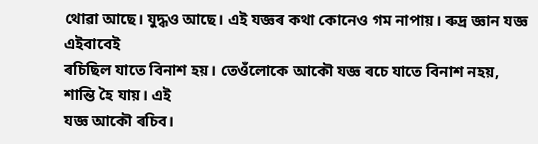থোৱা আছে। যুদ্ধও আছে। এই যজ্ঞৰ কথা কোনেও গম নাপায়। ৰুদ্ৰ জ্ঞান যজ্ঞ এইবাবেই
ৰচিছিল যাতে বিনাশ হয়। তেওঁলোকে আকৌ যজ্ঞ ৰচে যাতে বিনাশ নহয়, শান্তি হৈ যায়। এই
যজ্ঞ আকৌ ৰচিব।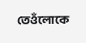তেওঁলোকে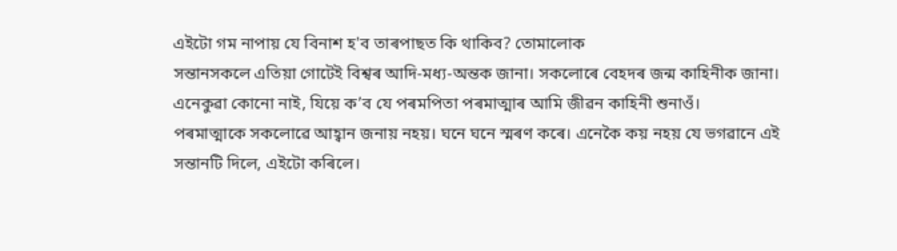এইটো গম নাপায় যে বিনাশ হ'ব তাৰপাছত কি থাকিব? তোমালোক
সন্তানসকলে এতিয়া গোটেই বিশ্বৰ আদি-মধ্য-অন্তক জানা। সকলোৰে বেহদৰ জন্ম কাহিনীক জানা।
এনেকুৱা কোনো নাই, যিয়ে ক’ব যে পৰমপিতা পৰমাত্মাৰ আমি জীৱন কাহিনী শুনাওঁ।
পৰমাত্মাকে সকলোৱে আহ্বান জনায় নহয়। ঘনে ঘনে স্মৰণ কৰে। এনেকৈ কয় নহয় যে ভগৱানে এই
সন্তানটি দিলে, এইটো কৰিলে।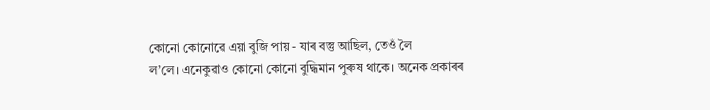কোনো কোনোৱে এয়া বুজি পায় - যাৰ বস্তু আছিল, তেওঁ লৈ
ল’লে। এনেকুৱাও কোনো কোনো বুদ্ধিমান পুৰুষ থাকে। অনেক প্ৰকাৰৰ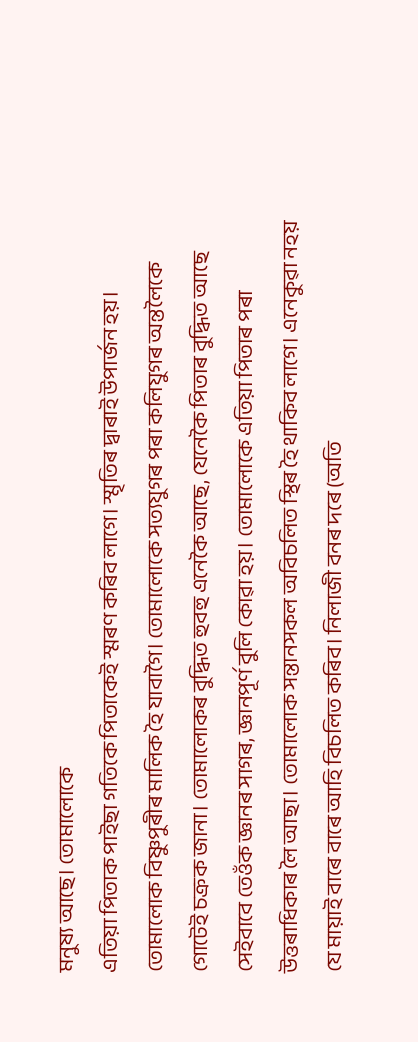মনুষ্য আছে। তোমালোকে
এতিয়া পিতাক পাইছা গতিকে পিতাকেই স্মৰণ কৰিব লাগে। স্মৃতিৰ দ্বাৰাই উপাৰ্জন হয়।
তোমালোক বিষ্ণুপুৰীৰ মালিক হৈ যাবাগৈ। তোমালোকে সত্যযুগৰ পৰা কলিযুগৰ অন্তলৈকে
গোটেই চক্ৰক জানা। তোমালোকৰ বুদ্ধিত হুবহু এনেকৈ আছে, যেনেকৈ পিতাৰ বুদ্ধিত আছে
সেইবাবে তেওঁক জ্ঞানৰ সাগৰ, জ্ঞানপূৰ্ণ বুলি কোৱা হয়। তোমালোকে এতিয়া পিতাৰ পৰা
উত্তৰাধিকাৰ লৈ আছা। তোমালোক সন্তানসকল অবিচলিত স্থিৰ হৈ থাকিব লাগে। এনেকুৱা নহয়
যে মায়াই বাৰে বাৰে আহি বিচলিত কৰিব। নিলাজী বনৰ দৰে (অতি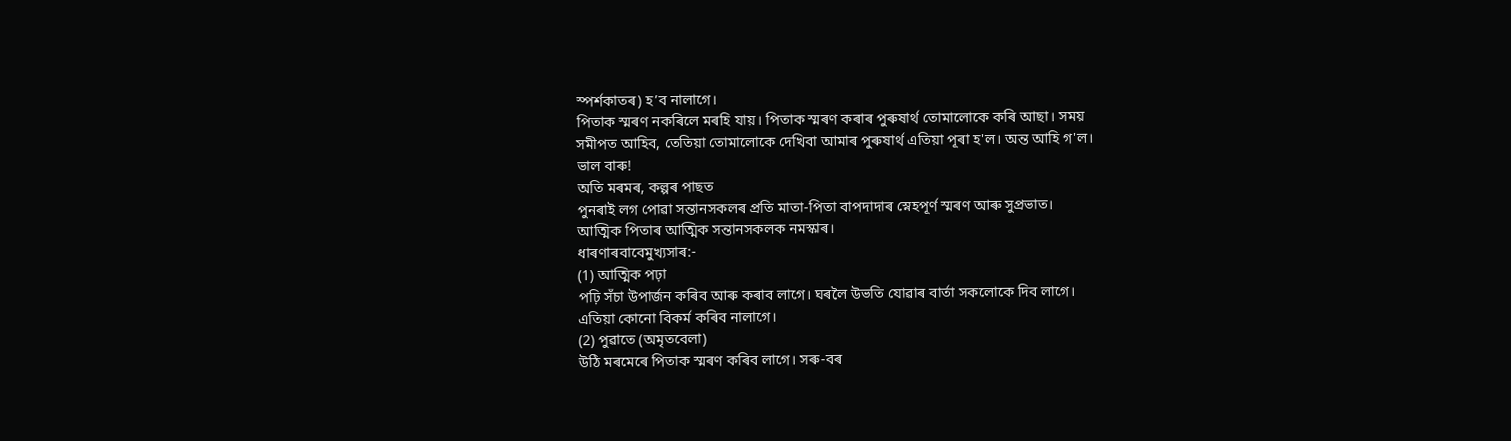স্পৰ্শকাতৰ) হ’ব নালাগে।
পিতাক স্মৰণ নকৰিলে মৰহি যায়। পিতাক স্মৰণ কৰাৰ পুৰুষাৰ্থ তোমালোকে কৰি আছা। সময়
সমীপত আহিব, তেতিয়া তোমালোকে দেখিবা আমাৰ পুৰুষাৰ্থ এতিয়া পূৰা হ'ল। অন্ত আহি গ'ল।
ভাল বাৰু!
অতি মৰমৰ, কল্পৰ পাছত
পুনৰাই লগ পোৱা সন্তানসকলৰ প্ৰতি মাতা-পিতা বাপদাদাৰ স্নেহপূৰ্ণ স্মৰণ আৰু সুপ্ৰভাত।
আত্মিক পিতাৰ আত্মিক সন্তানসকলক নমস্কাৰ।
ধাৰণাৰবাবেমুখ্যসাৰ:-
(1) আত্মিক পঢ়া
পঢ়ি সঁচা উপাৰ্জন কৰিব আৰু কৰাব লাগে। ঘৰলৈ উভতি যোৱাৰ বাৰ্তা সকলোকে দিব লাগে।
এতিয়া কোনো বিকৰ্ম কৰিব নালাগে।
(2) পুৱাতে (অমৃতবেলা)
উঠি মৰমেৰে পিতাক স্মৰণ কৰিব লাগে। সৰু-বৰ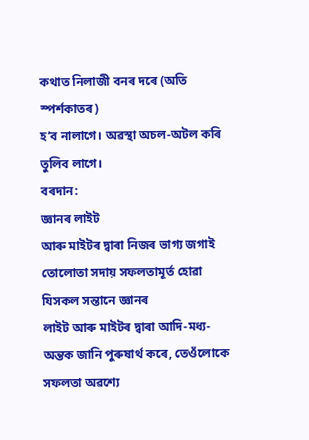কথাত নিলাজী বনৰ দৰে (অতি স্পৰ্শকাতৰ)
হ’ব নালাগে। অৱস্থা অচল-অটল কৰি তুলিব লাগে।
বৰদান:
জ্ঞানৰ লাইট
আৰু মাইটৰ দ্বাৰা নিজৰ ভাগ্য জগাই তোলোতা সদায় সফলতামূৰ্ত হোৱা
যিসকল সন্তানে জ্ঞানৰ
লাইট আৰু মাইটৰ দ্বাৰা আদি-মধ্য-অন্তক জানি পুৰুষাৰ্থ কৰে, তেওঁলোকে সফলতা অৱশ্যে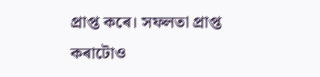প্ৰাপ্ত কৰে। সফলতা প্ৰাপ্ত কৰাটোও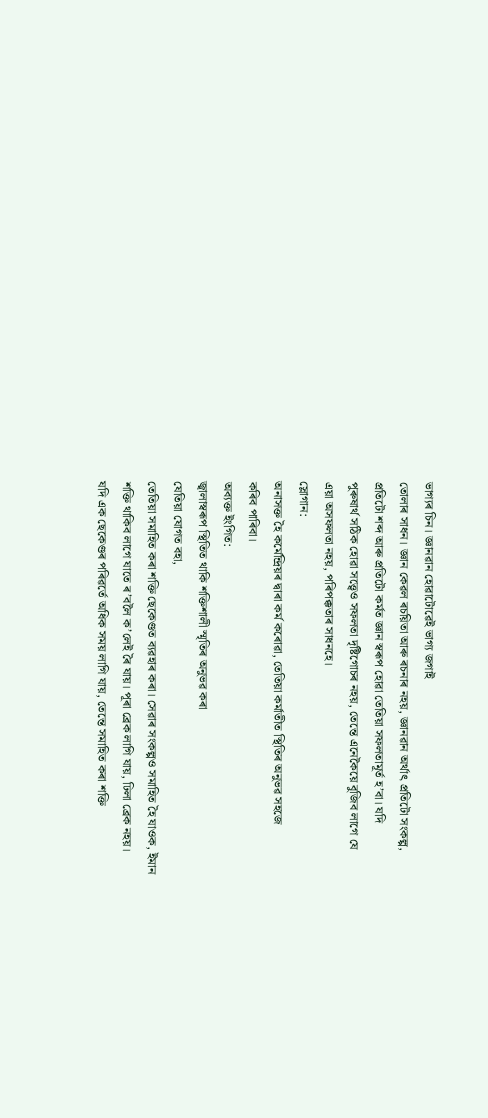ভাগ্যৰ চিন। জ্ঞানৱান হোৱাটোৱেই ভাগ্য জগাই
তোলাৰ সাধন। জ্ঞান কেৱল ৰচয়িতা আৰু ৰচনাৰ নহয়, জ্ঞানৱান অৰ্থাৎ প্ৰতিটো সংকল্প,
প্ৰতিটো শব্দ আৰু প্ৰতিটো কৰ্মত জ্ঞান স্বৰূপ হোৱা তেতিয়া সফলতামূৰ্ত হ’বা। যদি
পুৰুষাৰ্থ সঠিক হোৱা সত্ত্বেও সফলতা দৃষ্টিগোচৰ নহয়, তেন্তে এনেকৈয়ে বুজিব লাগে যে
এয়া অসফলতা নহয়, পৰিপক্কতাৰ সাধনহে।
স্লোগান:
অনাসক্ত হৈ কৰ্মেন্দ্ৰিয়ৰ দ্বাৰা কৰ্ম কৰোৱা, তেতিয়া কৰ্মাতীত স্থিতিৰ অনুভৱ সহজে
কৰিব পাৰিবা।
অব্যক্ত ইংগিত:
জ্বালাস্বৰূপ স্থিতিত থাকি শক্তিশালী স্মৃতিৰ অনুভৱ কৰা
যেতিয়া যোগত বহা,
তেতিয়া সমাহিত কৰা শক্তি ছেকেণ্ডত ব্যৱহাৰ কৰা। সেৱাৰ সংকল্পও সমাহিত হৈ যাওক, ইমান
শক্তি থাকিব লাগে যাতে ৰ’বলৈ ক’লেই ৰৈ যায়। পূৰা ব্ৰেক লাগি যায়, ঢিলা ব্ৰেক নহয়।
যদি এক ছেকেণ্ডৰ পৰিৱৰ্তে অধিক সময় লাগি যায়, তেন্তে সমাহিত কৰা শক্তি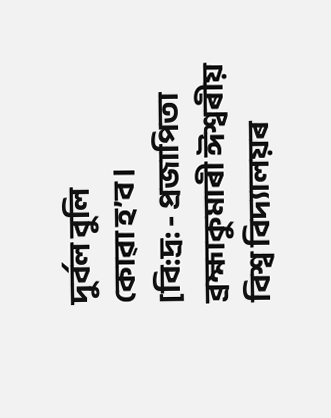দুৰ্বল বুলি
কোৱা হ’ব।
[বি:দ্ৰ: - প্ৰজাপিতা
ব্ৰহ্মাকুমাৰী ঈশ্বৰীয় বিশ্ব বিদ্যালয়ৰ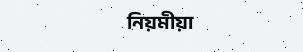নিয়মীয়া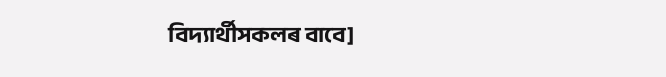বিদ্যাৰ্থীসকলৰ বাবে]